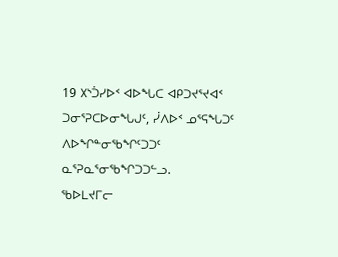19 ᙭ᔅᑑᓯᐅᑉ ᐊᐅᖓᑕ ᐊᑭᑐᔪᕐᔪᐊᑉ ᑐᓂᕐᕈᑕᐅᓂᖓᒍᑦ, ᓰᐱᐅᑉ ᓄᕐᕋᖓᑐᑦ ᐱᐅᖏᓐᓂᖃᖏᑦᑐᑐᑦ ᓇᕐᕈᓇᕐᓂᖃᖏᑐᑐᓪᓗ.
ᖃᐅᒪᔪᒥᓕ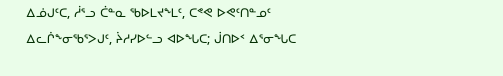ᐃᓅᒍᑦᑕ, ᓲᕐᓗ ᑖᓐᓇ ᖃᐅᒪᔪᖕᒪᑦ, ᑕᕝᕙ ᐅᕙᑦᑎᓐᓄᑦ ᐃᓚᒌᖕᓂᖃᕐᐳᒍᑦ, ᔩᓱᓯᐅᓪᓗ ᐊᐅᖓᑕ; ᒎᑎᐅᑉ ᐃᕐᓂᖓᑕ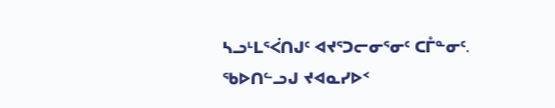ᓴᓗᒻᒪᕐᐹᑎᒍᑦ ᐊᔪᕐᑐᓕᓂᕐᓂᑦ ᑕᒤᓐᓂᑦ.
ᖃᐅᑎᓪᓗᒍ ᔪᐊᓇᓯᐅᑉ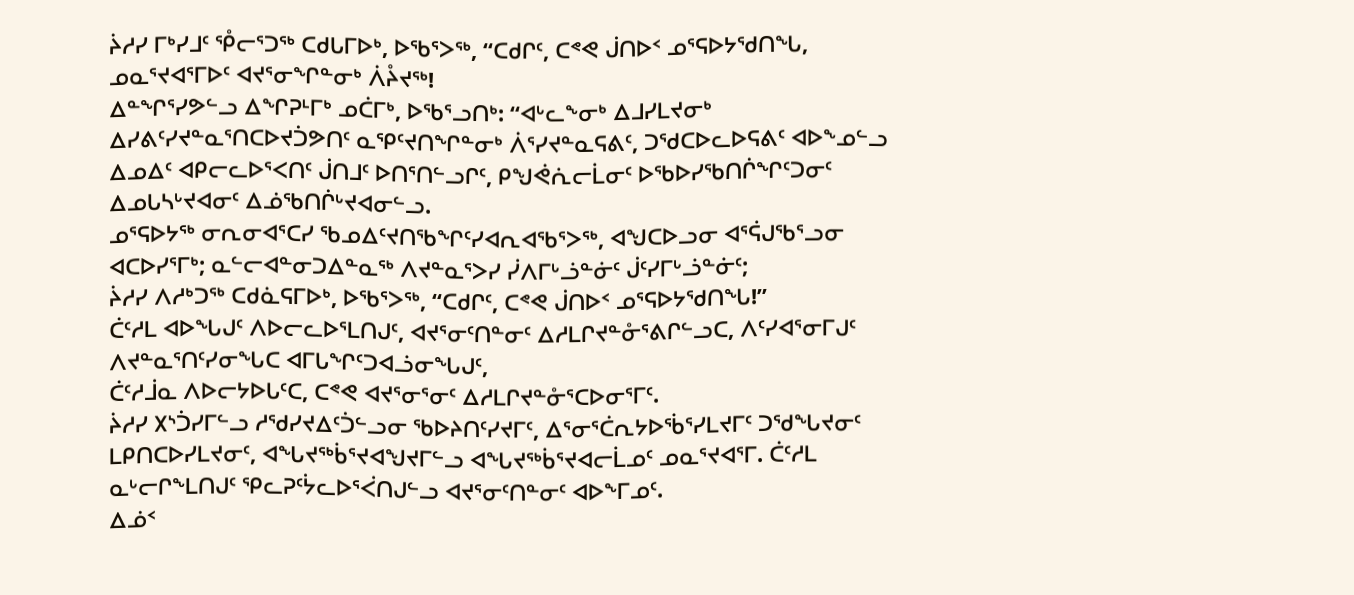ᔩᓱᓯ ᒥᒃᓯᒧᑦ ᕾᓕᕐᑐᖅ ᑕᑯᒐᒥᐅᒃ, ᐅᖃᕐᐳᖅ, “ᑕᑯᒋᑦ, ᑕᕝᕙ ᒎᑎᐅᑉ ᓄᕐᕋᐅᔭᖁᑎᖓ, ᓄᓇᕐᔪᐊᕐᒥᐅᑦ ᐊᔪᕐᓂᖏᓐᓂᒃ ᐲᔧᔪᖅ!
ᐃᓐᖏᕐᓯᕗᓪᓗ ᐃᖏᕈᒻᒥᒃ ᓄᑖᒥᒃ, ᐅᖃᕐᓗᑎᒃ: “ᐊᒡᓚᖕᓂᒃ ᐃᒧᓯᒪᔪᓂᒃ ᐃᓯᕕᑦᓯᔪᓐᓇᕐᑎᑕᐅᔪᑑᕗᑎᑦ ᓇᕿᑦᔪᑎᖏᓐᓂᒃ ᐲᕐᓯᔪᓐᓇᕋᕕᑦ, ᑐᖁᑕᐅᓚᐅᕋᕕᑦ ᐊᐅᖕᓄᓪᓗ ᐃᓄᐃᑦ ᐊᑭᓕᓚᐅᕐᐸᑎᑦ ᒎᑎᒧᑦ ᐅᑎᕐᑎᓪᓗᒋᑦ, ᑭᖑᕚᕇᓕᒫᓂᑦ ᐅᖃᐅᓯᖃᑎᒌᖏᑦᑐᓂᑦ ᐃᓄᒐᓴᒡᔪᐊᓂᑦ ᐃᓅᖃᑎᒌᒡᔪᐊᓂᓪᓗ.
ᓄᕐᕋᐅᔭᖅ ᓂᕆᓂᐊᕐᑕᓯ ᖃᓄᐃᑦᔪᑎᖃᖏᑦᓯᐊᕆᐊᖃᕐᐳᖅ, ᐊᖑᑕᐅᓗᓂ ᐊᕐᕌᒍᖃᕐᓗᓂ ᐊᑕᐅᓯᕐᒥᒃ; ᓇᓪᓕᐊᓐᓂᑐᐃᓐᓇᖅ ᐱᔪᓐᓇᕐᐳᓯ ᓰᐱᒥᒡᓘᓐᓃᑦ ᒎᑦᓯᒥᒡᓘᓐᓃᑦ;
ᔩᓱᓯ ᐱᓱᒃᑐᖅ ᑕᑯᓈᕋᒥᐅᒃ, ᐅᖃᕐᐳᖅ, “ᑕᑯᒋᑦ, ᑕᕝᕙ ᒎᑎᐅᑉ ᓄᕐᕋᐅᔭᖁᑎᖓ!”
ᑖᑦᓱᒪ ᐊᐅᖓᒍᑦ ᐱᐅᓕᓚᐅᕐᒪᑎᒍᑦ, ᐊᔪᕐᓂᑦᑎᓐᓂᑦ ᐃᓱᒪᒋᔪᓐᓁᕐᕕᒋᓪᓗᑕ, ᐱᑦᓯᐊᕐᓂᒥᒍᑦ ᐱᔪᓐᓇᕐᑎᑦᓯᓂᖓᑕ ᐊᒥᒐᖏᑦᑐᐊᓘᓂᖓᒍᑦ,
ᑖᑦᓱᒨᓇ ᐱᐅᓕᔭᐅᒐᑦᑕ, ᑕᕝᕙ ᐊᔪᕐᓂᕐᓂᑦ ᐃᓱᒪᒋᔪᓐᓁᕐᑕᐅᓂᕐᒥᑦ.
ᔩᓱᓯ ᙭ᔅᑑᓯᒥᓪᓗ ᓱᖁᓯᔪᐃᑦᑑᓪᓗᓂ ᖃᐅᔨᑎᑦᓯᔪᒥᑦ, ᐃᕐᓂᕐᑖᕆᔭᐅᖄᕐᓯᒪᔪᒥᑦ ᑐᖁᖓᔪᓂᑦ ᒪᑭᑎᑕᐅᓯᒪᔪᓂᑦ, ᐊᖓᔪᖅᑳᕐᔪᐊᖑᔪᒥᓪᓗ ᐊᖓᔪᖅᑳᕐᔪᐊᓕᒫᓄᑦ ᓄᓇᕐᔪᐊᕐᒥ. ᑖᑦᓱᒪ ᓇᒡᓕᒋᖕᒪᑎᒍᑦ ᕿᓚᕈᑦᔮᓚᐅᕐᐹᑎᒍᓪᓗ ᐊᔪᕐᓂᑦᑎᓐᓂᑦ ᐊᐅᖕᒥᓄᑦ.
ᐃᓅᑉ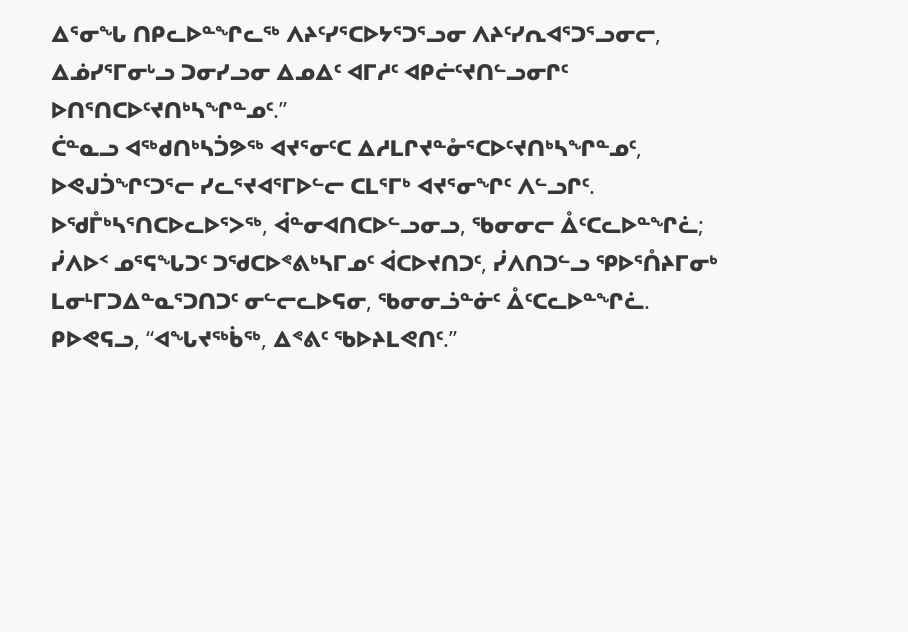ᐃᕐᓂᖓ ᑎᑭᓚᐅᓐᖏᓚᖅ ᐱᔨᑦᓯᕐᑕᐅᔭᕐᑐᕐᓗᓂ ᐱᔨᑦᓯᕆᐊᕐᑐᕐᓗᓂᓕ, ᐃᓅᓯᕐᒥᓂᒡᓗ ᑐᓂᓯᓗᓂ ᐃᓄᐃᑦ ᐊᒥᓱᑦ ᐊᑭᓖᑦᔪᑎᓪᓗᓂᒋᑦ ᐅᑎᕐᑎᑕᐅᑦᔪᑎᒃᓴᖏᓐᓄᑦ.”
ᑖᓐᓇᓗ ᐊᖅᑯᑎᒃᓴᑑᕗᖅ ᐊᔪᕐᓂᑦᑕ ᐃᓱᒪᒋᔪᓐᓁᕐᑕᐅᑦᔪᑎᒃᓴᖏᓐᓄᑦ, ᐅᕙᒍᑑᖏᑦᑐᕐᓕ ᓯᓚᕐᔪᐊᕐᒥᐅᓪᓕ ᑕᒪᕐᒥᒃ ᐊᔪᕐᓂᖏᑦ ᐱᓪᓗᒋᑦ.
ᐅᖁᒤᒃᓴᕐᑎᑕᐅᓚᐅᕐᐳᖅ, ᐋᓐᓂᐊᑎᑕᐅᓪᓗᓂᓗ, ᖃᓂᓂᓕ ᐂᑦᑕᓚᐅᓐᖏᓛ; ᓰᐱᐅᑉ ᓄᕐᕋᖓᑐᑦ ᑐᖁᑕᐅᕝᕕᒃᓴᒥᓄᑦ ᐋᑕᐅᔪᑎᑐᑦ, ᓰᐱᑎᑐᓪᓗ ᕿᐅᕐᑍᔨᒥᓂᒃ ᒪᓂᒻᒥᑐᐃᓐᓇᕐᑐᑎᑐᑦ ᓂᓪᓕᓚᐅᕋᓂ, ᖃᓂᓂᓘᓐᓃᑦ ᐂᑦᑕᓚᐅᓐᖏᓛ.
ᑭᐅᕙᕋᓗ, “ᐊᖓᔪᖅᑳᖅ, ᐃᕝᕕᑦ ᖃᐅᔨᒪᕙᑎᑦ.”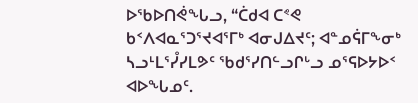ᐅᖃᐅᑎᕚᖓᓗ, “ᑖᑯᐊ ᑕᕝᕙ ᑲᑉᐱᐊᓇᕐᑐᕐᔪᐊᕐᒥᒃ ᐊᓂᒍᐃᔪᑦ; ᐊᓐᓄᕌᒥᖕᓂᒃ ᓴᓗᒻᒪᕐᓮᓯᒪᕗᑦ ᖃᑯᕐᓯᑎᓪᓗᒋᒡᓗ ᓄᕐᕋᐅᔭᐅᑉ ᐊᐅᖓᓄᑦ.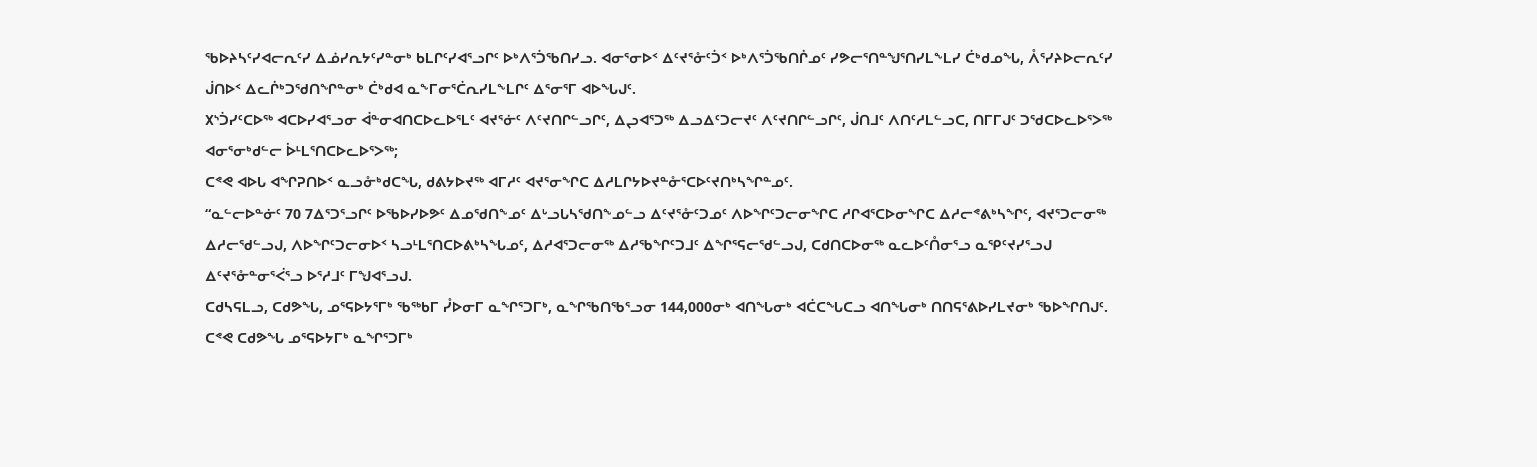ᖃᐅᔨᓴᑦᓯᐊᓕᕆᑦᓯ ᐃᓅᓯᕆᔭᑦᓯᓐᓂᒃ ᑲᒪᒋᑦᓯᐊᕐᓗᒋᑦ ᐅᒃᐱᕐᑑᖃᑎᓯᓗ. ᐊᓂᕐᓂᐅᑉ ᐃᑦᔪᕐᓁᑦᑑᑉ ᐅᒃᐱᕐᑑᖃᑎᒌᓄᑦ ᓯᕗᓕᕐᑎᓐᖑᕐᑎᓯᒪᖕᒪᓯ ᑖᒃᑯᓄᖓ, ᐰᕐᓯᔨᐅᓕᕆᑦᓯ ᒎᑎᐅᑉ ᐃᓚᒌᒃᑐᖁᑎᖏᓐᓂᒃ ᑖᒃᑯᐊ ᓇᖕᒥᓂᕐᑖᕆᓯᒪᖕᒪᒋᑦ ᐃᕐᓂᕐᒥ ᐊᐅᖓᒍᑦ.
᙭ᔅᑑᓯᑦᑕᐅᖅ ᐊᑕᐅᓯᐊᕐᓗᓂ ᐋᓐᓂᐊᑎᑕᐅᓚᐅᕐᒪᑦ ᐊᔪᕐᓃᑦ ᐱᑦᔪᑎᒋᓪᓗᒋᑦ, ᐃᖢᐊᕐᑐᖅ ᐃᓗᐃᑦᑐᓕᔪᑦ ᐱᑦᔪᑎᒋᓪᓗᒋᑦ, ᒎᑎᒧᑦ ᐱᑎᑦᓱᒪᓪᓗᑕ, ᑎᒥᒥᒍᑦ ᑐᖁᑕᐅᓚᐅᕐᐳᖅ ᐊᓂᕐᓂᒃᑯᓪᓕ ᐆᒻᒪᕐᑎᑕᐅᓚᐅᕐᐳᖅ;
ᑕᕝᕙ ᐊᐅᒐ ᐊᖏᕈᑎᐅᑉ ᓇᓗᓁᒃᑯᑕᖓ, ᑯᕕᔭᐅᔪᖅ ᐊᒥᓱᑦ ᐊᔪᕐᓂᖏᑕ ᐃᓱᒪᒋᔭᐅᔪᓐᓁᕐᑕᐅᑦᔪᑎᒃᓴᖏᓐᓄᑦ.
“ᓇᓪᓕᐅᓐᓃᑦ 70 7ᐃᕐᑐᕐᓗᒋᑦ ᐅᖃᐅᓯᐅᕗᑦ ᐃᓄᖁᑎᖕᓄᑦ ᐃᒡᓗᒐᓴᖁᑎᖕᓄᓪᓗ ᐃᑦᔪᕐᓁᑦᑐᓄᑦ ᐱᐅᖏᑦᑐᓕᓂᖏᑕ ᓱᒋᐊᕐᑕᐅᓂᖏᑕ ᐃᓱᓕᕝᕕᒃᓴᖏᑦ, ᐊᔪᕐᑐᓕᓂᖅ ᐃᓱᓕᖁᓪᓗᒍ, ᐱᐅᖏᑦᑐᓕᓂᐅᑉ ᓴᓗᒻᒪᕐᑎᑕᐅᕕᒃᓴᖓᓄᑦ, ᐃᓱᐊᕐᑐᓕᓂᖅ ᐃᓱᖃᖏᑦᑐᒧᑦ ᐃᖏᕐᕋᓕᖁᓪᓗᒍ, ᑕᑯᑎᑕᐅᓂᖅ ᓇᓚᐅᑦᑍᓂᕐᓗ ᓇᕿᑦᔪᓯᕐᓗᒍ ᐃᑦᔪᕐᓁᓐᓂᕐᐹᕐᓗ ᐅᕐᓱᒧᑦ ᒥᖑᐊᕐᓗᒍ.
ᑕᑯᓴᕋᒪᓗ, ᑕᑯᕗᖓ, ᓄᕐᕋᐅᔭᕐᒥᒃ ᖃᖅᑲᒥ ᓮᐅᓂᒥ ᓇᖏᕐᑐᒥᒃ, ᓇᖏᖃᑎᖃᕐᓗᓂ 144,000ᓂᒃ ᐊᑎᖓᓂᒃ ᐊᑖᑕᖓᑕᓗ ᐊᑎᖓᓂᒃ ᑎᑎᕋᕐᕕᐅᓯᒪᔪᓂᒃ ᖃᐅᖏᑎᒍᑦ.
ᑕᕝᕙ ᑕᑯᕗᖓ ᓄᕐᕋᐅᔭᒥᒃ ᓇᖏᕐᑐᒥᒃ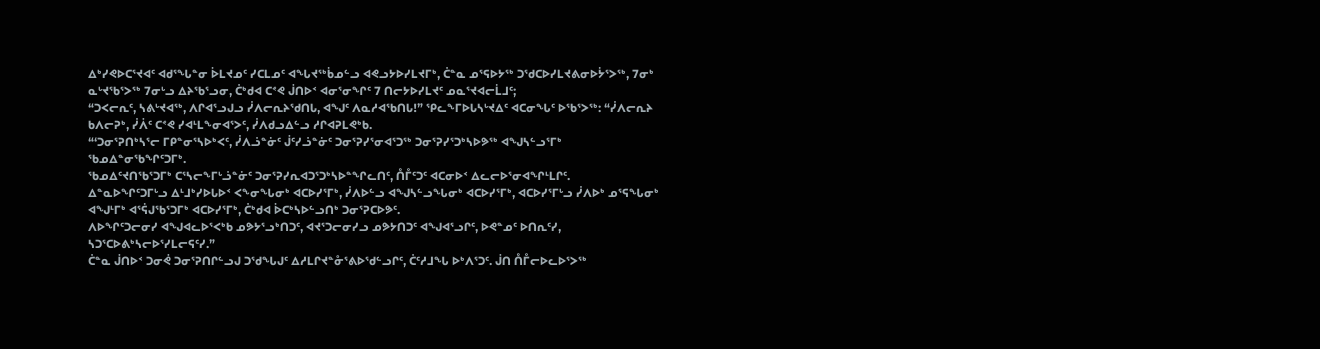ᐃᒃᓯᕙᐅᑕᕐᔪᐊᑦ ᐊᑯᕐᖓᓐᓂ ᐆᒪᔪᓄᑦ ᓯᑕᒪᓄᑦ ᐊᖓᔪᖅᑳᓄᓪᓗ ᐊᕙᓗᔭᐅᓯᒪᔪᒥᒃ, ᑖᓐᓇ ᓄᕐᕋᐅᔭᖅ ᑐᖁᑕᐅᓯᒪᔪᕕᓂᐅᔮᕐᐳᖅ, 7ᓂᒃ ᓇᒡᔪᖃᕐᐳᖅ 7ᓂᒡᓗ ᐃᔨᖃᕐᓗᓂ, ᑖᒃᑯᐊ ᑕᕝᕙ ᒎᑎᐅᑉ ᐊᓂᕐᓂᖏᑦ 7 ᑎᓕᔭᐅᓯᒪᔪᑦ ᓄᓇᕐᔪᐊᓕᒫᒧᑦ;
“ᑐᐸᓕᕆᑦ, ᓴᕕᒡᔪᐊᖅ, ᐱᒋᐊᕐᓗᒍᓗ ᓰᐱᓕᕆᔨᖁᑎᒐ, ᐊᖑᑦ ᐱᓇᓱᐊᖃᑎᒐ!” ᕿᓚᖕᒥᐅᒐᓴᒡᔪᐃᑦ ᐊᑕᓂᖓᑦ ᐅᖃᕐᐳᖅ: “ᓰᐱᓕᕆᔨ ᑲᐱᓕᕈᒃ, ᓰᐲᑦ ᑕᕝᕙ ᓯᐊᒻᒪᖕᓂᐊᕐᐳᑦ, ᓰᐱᑯᓗᐃᓪᓗ ᓱᒋᐊᕈᒪᕙᒃᑲ.
“‘ᑐᓂᕐᕈᑎᒃᓴᕐᓕ ᒥᑭᓐᓂᕐᓴᐅᒃᐸᑦ, ᓰᐱᓘᓐᓃᑦ ᒎᑦᓯᓘᓐᓃᑦ ᑐᓂᕐᕈᓯᕐᓂᐊᕐᑐᖅ ᑐᓂᕐᕈᓯᕐᑐᒃᓴᐅᕗᖅ ᐊᖑᓴᓪᓗᕐᒥᒃ ᖃᓄᐃᓐᓂᖃᖏᑦᑐᒥᒃ.
ᖃᓄᐃᑦᔪᑎᖃᕐᑐᒥᒃ ᑕᕐᓴᓕᖕᒥᒡᓘᓐᓃᑦ ᑐᓂᕐᕈᓯᕆᐊᑐᕐᑐᒃᓴᐅᓐᖏᓚᑎᑦ, ᑍᒤᑦᑐᑦ ᐊᑕᓂᐅᑉ ᐃᓚᓕᐅᕐᓂᐊᖏᒻᒪᒋᑦ.
ᐃᓐᓇᐅᖏᑦᑐᒥᒡᓗ ᐃᒻᒧᒃᓯᐅᒐᐅᑉ ᐸᖕᓂᖓᓂᒃ ᐊᑕᐅᓯᕐᒥᒃ, ᓰᐱᐅᓪᓗ ᐊᖑᓴᓪᓗᖓᓂᒃ ᐊᑕᐅᓯᕐᒥᒃ, ᐊᑕᐅᓯᕐᒥᒡᓗ ᓰᐱᐅᒃ ᓄᕐᕋᖓᓂᒃ ᐊᖑᒻᒥᒃ ᐊᕐᕌᒍᖃᕐᑐᒥᒃ ᐊᑕᐅᓯᕐᒥᒃ, ᑖᒃᑯᐊ ᐆᑕᒃᓴᐅᓪᓗᑎᒃ ᑐᓂᕐᕈᑕᐅᕗᑦ.
ᐱᐅᖏᑦᑐᓕᓂᓯ ᐊᖑᐊᓚᐅᕐᐸᒃᑲ ᓄᕗᔭᕐᓗᒃᑎᑐᑦ, ᐊᔪᕐᑐᓕᓂᓯᓗ ᓄᕗᔭᑎᑐᑦ ᐊᖑᐊᕐᓗᒋᑦ, ᐅᕙᓐᓄᑦ ᐅᑎᕆᑦᓯ, ᓴᑐᕐᑕᐅᕕᒃᓴᓕᐅᕐᓯᒪᓕᕋᑦᓯ.”
ᑖᓐᓇ ᒎᑎᐅᑉ ᑐᓂᕚ ᑐᓂᕐᕈᑎᒋᓪᓗᒍ ᑐᖁᖓᒍᑦ ᐃᓱᒪᒋᔪᓐᓁᕐᕕᐅᖁᓪᓗᒋᑦ, ᑖᑦᓱᒧᖓ ᐅᒃᐱᕐᑐᑦ. ᒎᑎ ᑍᒤᓕᐅᓚᐅᕐᐳᖅ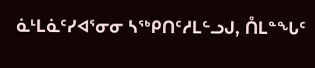ᓈᒻᒪᓈᑦᓯᐊᕐᓂᓂ ᓴᖅᑭᑎᑦᓱᒪᓪᓗᒍ, ᑍᒪᓐᖓᑦ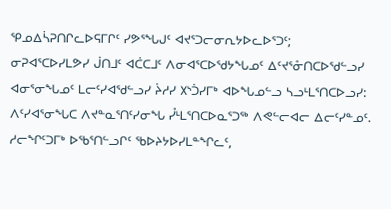ᕿᓄᐃᓵᕈᑎᒋᓚᐅᕋᒥᒋᑦ ᓯᕗᕐᖓᒍᑦ ᐊᔪᕐᑐᓕᓂᕆᔭᐅᓚᐅᕐᑐᑦ;
ᓂᕈᐊᕐᑕᐅᓯᒪᕗᓯ ᒎᑎᒧᑦ ᐊᑖᑕᒧᑦ ᐱᓂᐊᕐᑕᐅᖁᔭᖓᓄᑦ ᐃᑦᔪᕐᓁᑎᑕᐅᖁᓪᓗᓯ ᐊᓂᕐᓂᖓᓄᑦ ᒪᓕᑦᓯᐊᖁᓪᓗᓯ ᔩᓱᓯ ᙭ᔅᑑᓯᒥᒃ ᐊᐅᖓᓄᓪᓗ ᓴᓗᒻᒪᕐᑎᑕᐅᓗᓯ: ᐱᑦᓯᐊᕐᓂᖓᑕ ᐱᔪᓐᓇᕐᑎᑦᓯᓂᖓ ᓮᒻᒪᕐᑎᑕᐅᓇᕐᑐᖅ ᐱᕙᓪᓕᐊᓕ ᐃᓕᑦᓯᓐᓄᑦ.
ᓱᓕᖏᑦᑐᒥᒃ ᐅᖃᕐᑎᓪᓗᒋᑦ ᖃᐅᔨᔭᐅᓯᒪᓐᖏᓚᑦ,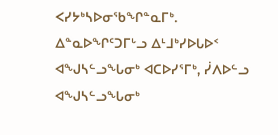ᐸᓯᔭᒃᓴᐅᓂᖃᖏᓐᓇᒥᒃ.
ᐃᓐᓇᐅᖏᑦᑐᒥᒡᓗ ᐃᒻᒧᒃᓯᐅᒐᐅᑉ ᐊᖑᓴᓪᓗᖓᓂᒃ ᐊᑕᐅᓯᕐᒥᒃ, ᓰᐱᐅᓪᓗ ᐊᖑᓴᓪᓗᖓᓂᒃ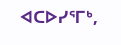ᐊᑕᐅᓯᕐᒥᒃ,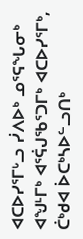ᐊᑕᐅᓯᕐᒥᒡᓗ ᓰᐱᐅᒃ ᓄᕐᕋᖓᓂᒃ ᐊᖑᒻᒥᒃ ᐊᕐᕌᒍᖃᕐᑐᒥᒃ ᐊᑕᐅᓯᕐᒥᒃ, ᑖᒃᑯᐊ ᐆᑕᒃᓴᐅᓪᓗᑎᒃ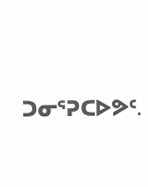ᑐᓂᕐᕈᑕᐅᕗᑦ.